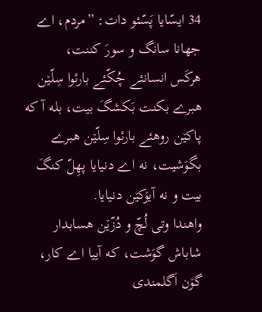34 ایسّایا پَسّئو دات: ”مردم، اے جهانا سانگ و سورَ کننت،
هرکَس انسانئے چُکّئے بارئوا سِلّێن هبرے بکنت بَکشگَ بیت، بله آ که پاکێن روهئے بارئوا سِلّێن هبرے بگوَشیت، نه اے دنیایا پهِلّ کنگَ بیت و نه آیۆکێن دنیایا.
واهندا وتی لُچّ و دُزّێن هسابدار شاباش گوَشت، که آییا اے کار، گۆن اَگلمندی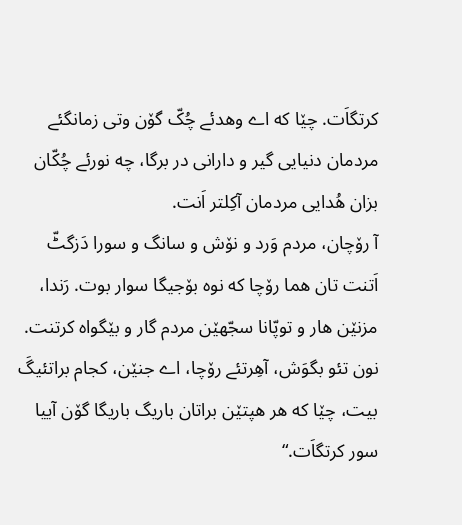کرتگاَت. چێا که اے وهدئے چُکّ گۆن وتی زمانگئے مردمان دنیایی گیر و دارانی در برگا، چه نورئے چُکّان بزان هُدایی مردمان آکِلتر اَنت.
آ رۆچان، مردم وَرد و نۆش و سانگ و سورا دَزگٹّ اَتنت تان هما رۆچا که نوه بۆجیگا سوار بوت. رَندا، مزنێن هار و توپّانا سجّهێن مردم گار و بێگواه کرتنت.
نون تئو بگوَش، آهِرتئے رۆچا، اے جنێن، کجام براتئیگَ بیت، چێا که هر هپتێن براتان باریگ باریگا گۆن آییا سور کرتگاَت.“